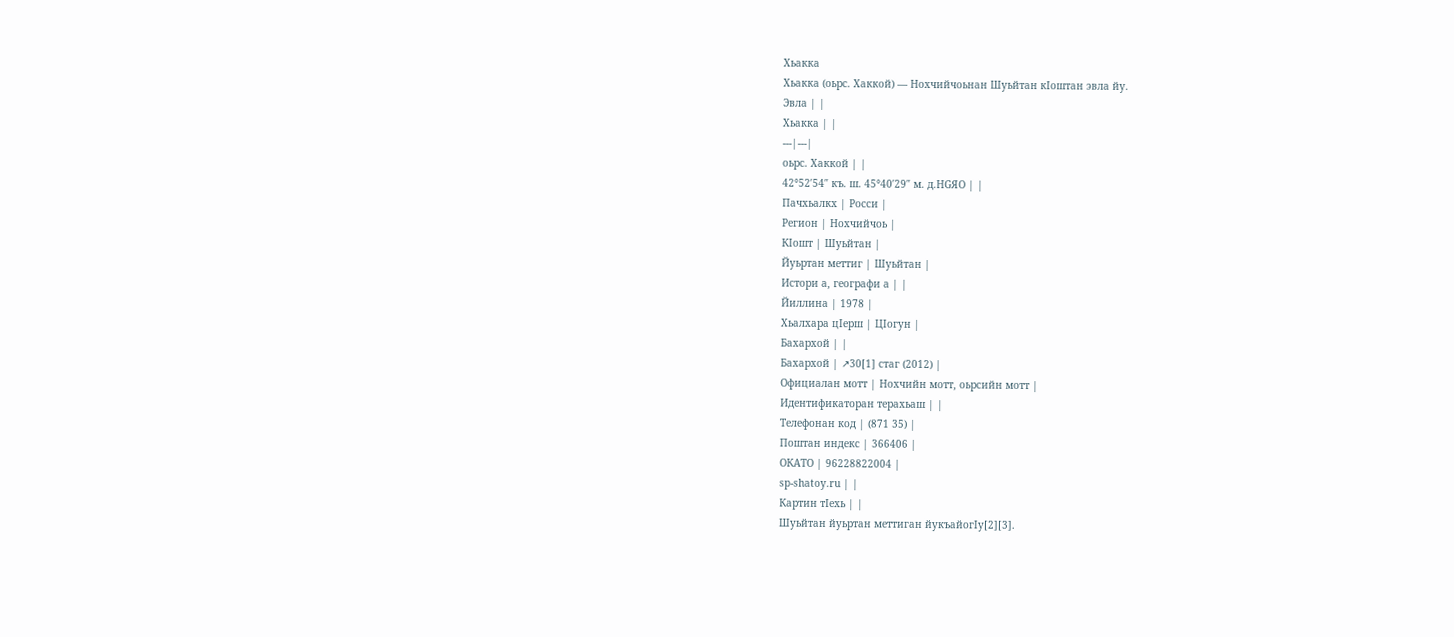Хьакка
Хьакка (оьрс. Хаккой) — Нохчийчоьнан Шуьйтан кӀоштан эвла йу.
Эвла | |
Хьакка | |
---|---|
оьрс. Хаккой | |
42°52′54″ къ. ш. 45°40′29″ м. д.HGЯO | |
Пачхьалкх | Росси |
Регион | Нохчийчоь |
КӀошт | Шуьйтан |
Йуьртан меттиг | Шуьйтан |
Истори а, географи а | |
Йиллина | 1978 |
Хьалхара цӀерш | ЦӀогун |
Бахархой | |
Бахархой | ↗30[1] стаг (2012) |
Официалан мотт | Нохчийн мотт, оьрсийн мотт |
Идентификаторан терахьаш | |
Телефонан код | (871 35) |
Поштан индекс | 366406 |
ОКАТО | 96228822004 |
sp-shatoy.ru | |
Картин тӀехь | |
Шуьйтан йуьртан меттиган йукъайогӀу[2][3].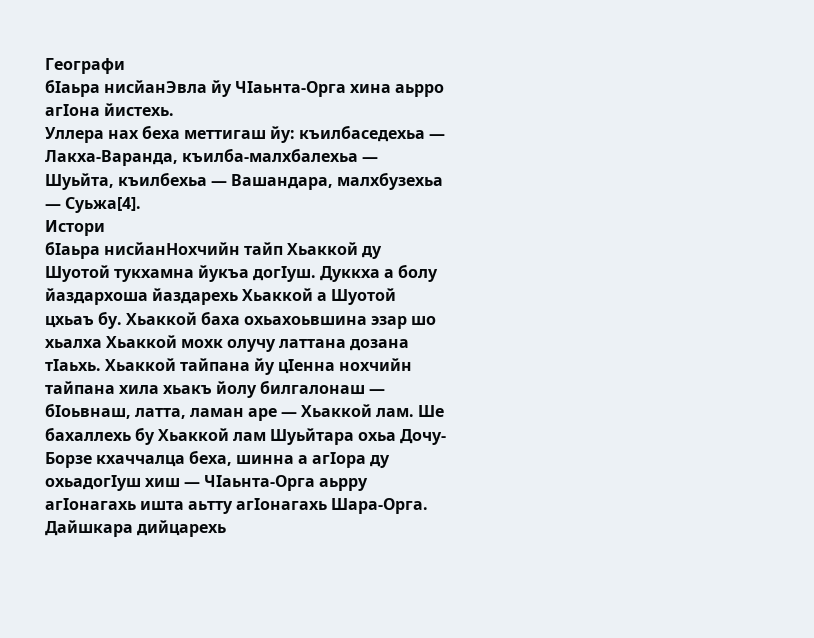Географи
бӀаьра нисйанЭвла йу ЧӀаьнта-Орга хина аьрро агӀона йистехь.
Уллера нах беха меттигаш йу: къилбаседехьа — Лакха-Варанда, къилба-малхбалехьа — Шуьйта, къилбехьа — Вашандара, малхбузехьа — Суьжа[4].
Истори
бӀаьра нисйанНохчийн тайп Хьаккой ду Шуотой тукхамна йукъа догӀуш. Дуккха а болу йаздархоша йаздарехь Хьаккой а Шуотой цхьаъ бу. Хьаккой баха охьахоьвшина эзар шо хьалха Хьаккой мохк олучу латтана дозана тӀаьхь. Хьаккой тайпана йу цӀенна нохчийн тайпана хила хьакъ йолу билгалонаш — бӀоьвнаш, латта, ламан аре — Хьаккой лам. Ше бахаллехь бу Хьаккой лам Шуьйтара охьа Дочу-Борзе кхаччалца беха, шинна а агӀора ду охьадогӀуш хиш — ЧӀаьнта-Орга аьрру агӀонагахь ишта аьтту агӀонагахь Шара-Орга.
Дайшкара дийцарехь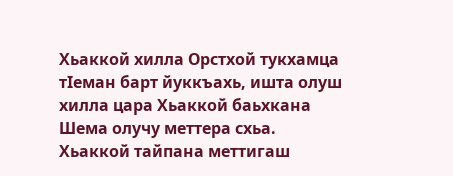Хьаккой хилла Орстхой тукхамца тӀеман барт йуккъахь, ишта олуш хилла цара Хьаккой баьхкана Шема олучу меттера схьа.
Хьаккой тайпана меттигаш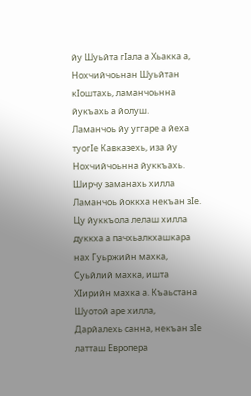йу Шуьйта гӀала а Хьакка а, Нохчийчоьнан Шуьйтан кӀоштахь, ламанчоьнна йукъахь а йолуш.
Ламанчоь йу уггаре а йеха туогӀе Кавказехь, иза йу Нохчийчоьнна йуккъахь.
Ширчу заманахь хилла Ламанчоь йоккха некъан зӀе. Цу йуккъола лелаш хилла дуккха а пачхьалкхашкара нах Гуьржийн махка, Суьйлий махка, ишта ХӀирийн махка а. Къаьстана Шуотой аре хилла, Дарйалехь санна, некъан зӀе латташ Европера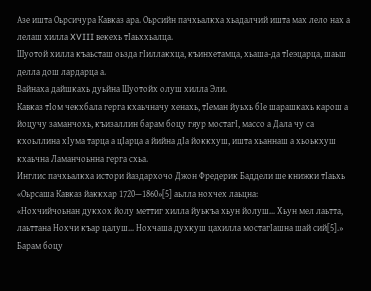Азе ишта Оьрсичура Кавказ ара. Оьрсийн пачхьалкха хьадалчий ишта мах лело нах а лелаш хилла XVIII векехь тӀаьххьалца.
Шуотой хилла къаьсташ оьзда гӀиллакхца, къинхетамца, хьаша-да тӀеэцарца, шаьш делла дош лардарца а.
Вайнаха дайшкахь дуьйна Шуотойх олуш хилла Эли.
Кавказ тӀом чекхбала герга кхаьчначу хенахь, тӀеман йуьхь бӀе шарашкахь карош а йоцучу заманчохь, къизаллин барам боцу гяур мостагӀ, массо а Дала чу са кхоьллина хӀума тарца а цӀарца а йийна дӀа йоккхуш, ишта хьаннаш а хьоькхуш кхаьчна Ламанчоьнна герга схьа.
Инглис пачхьалкха истори йаздархочо Джон Фредерик Баддели ше книжки тӀаьхь «Оьрсаша Кавказ йаккхар 1720—1860»[5] аьлла нохчех лаьцна:
«Нохчийчоьнан дукхох йолу меттиг хилла йуькъа хьун йолуш… Хьун мел лаьтта, лаьттана Нохчи къар цалуш… Нохчаша духкуш цахилла мостагӀашна шай сий[5].»
Барам боцу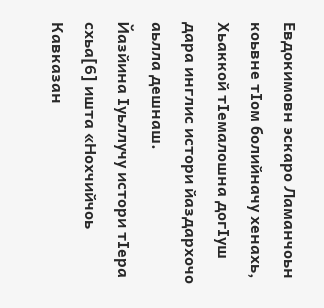Евдокимовн эскаро Ламанчоьн коьвне тӀом болийначу хенахь, Хьаккой тӀемалошна догӀуш дара инглис истори йаздархочо аьлла дешнаш.
Йазйина Ӏуьллучу истори тӀера схьа[6] ишта «Нохчийчоь Кавказан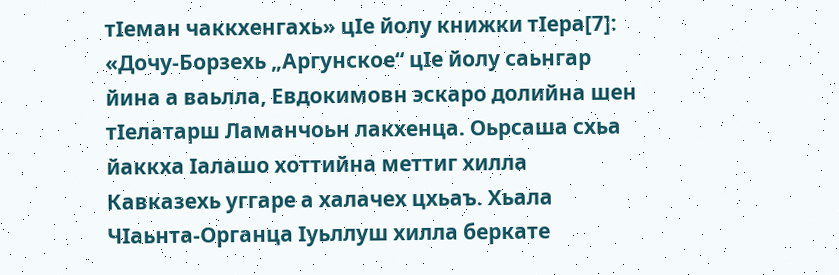тӀеман чаккхенгахь» цӀе йолу книжки тӀера[7]: «Дочу-Борзехь „Аргунское“ цӀе йолу саьнгар йина а ваьлла, Евдокимовн эскаро долийна шен тӀелатарш Ламанчоьн лакхенца. Оьрсаша схьа йаккха Ӏалашо хоттийна меттиг хилла Кавказехь уггаре а халачех цхьаъ. Хьала ЧӀаьнта-Органца Ӏуьллуш хилла беркате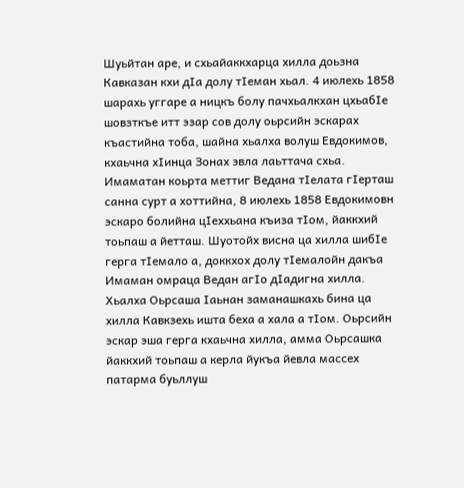Шуьйтан аре, и схьайаккхарца хилла доьзна Кавказан кхи дӀа долу тӀеман хьал. 4 июлехь 1858 шарахь уггаре а ницкъ болу пачхьалкхан цхьабӀе шовзткъе итт эзар сов долу оьрсийн эскарах къастийна тоба, шайна хьалха волуш Евдокимов, кхаьчна хӀинца Зонах эвла лаьттача схьа. Имаматан коьрта меттиг Ведана тӀелата гӀерташ санна сурт а хоттийна, 8 июлехь 1858 Евдокимовн эскаро болийна цӀеххьана къиза тӀом, йаккхий тоьпаш а йетташ. Шуотойх висна ца хилла шибӀе герга тӀемало а, доккхох долу тӀемалойн дакъа Имаман омраца Ведан агӀо дӀадигна хилла. Хьалха Оьрсаша Ӏаьнан заманашкахь бина ца хилла Кавкзехь ишта беха а хала а тӀом. Оьрсийн эскар эша герга кхаьчна хилла, амма Оьрсашка йаккхий тоьпаш а керла йукъа йевла массех патарма буьллуш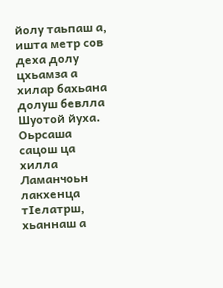йолу таьпаш а, ишта метр сов деха долу цхьамза а хилар бахьана долуш бевлла Шуотой йуха. Оьрсаша сацош ца хилла Ламанчоьн лакхенца тӀелатрш, хьаннаш а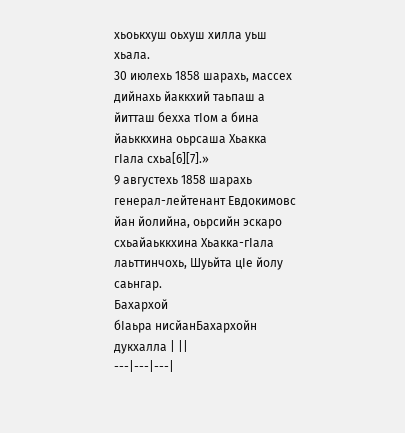хьоькхуш оьхуш хилла уьш хьала.
30 июлехь 1858 шарахь, массех дийнахь йаккхий таьпаш а йитташ бехха тӀом а бина йаьккхина оьрсаша Хьакка гӀала схьа[6][7].»
9 августехь 1858 шарахь генерал-лейтенант Евдокимовс йан йолийна, оьрсийн эскаро схьайаьккхина Хьакка-гӀала лаьттинчохь, Шуьйта цӀе йолу саьнгар.
Бахархой
бӀаьра нисйанБахархойн дукхалла | ||
---|---|---|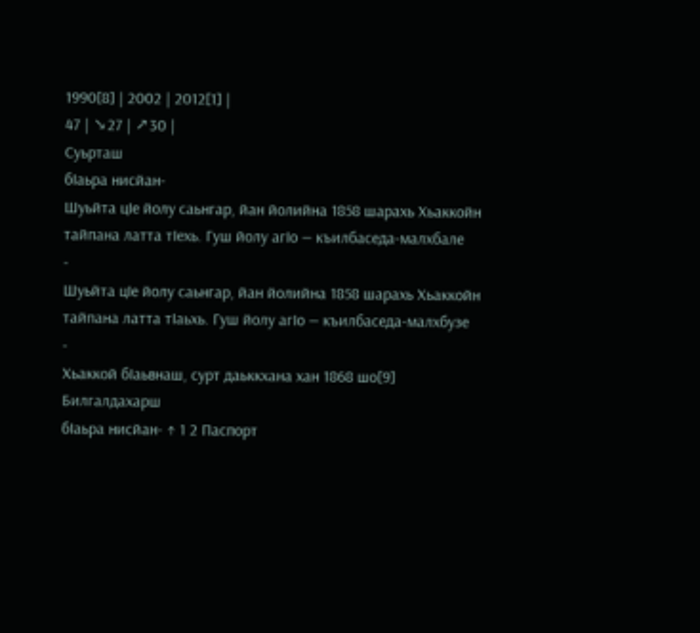1990[8] | 2002 | 2012[1] |
47 | ↘27 | ↗30 |
Суьрташ
бӀаьра нисйан-
Шуьйта цӀе йолу саьнгар, йан йолийна 1858 шарахь Хьаккойн тайпана латта тӀехь. Гуш йолу агӀо — къилбаседа-малхбале
-
Шуьйта цӀе йолу саьнгар, йан йолийна 1858 шарахь Хьаккойн тайпана латта тӀаьхь. Гуш йолу агӀо — къилбаседа-малхбузе
-
Хьаккой бӀаьвнаш, сурт даьккхана хан 1868 шо[9]
Билгалдахарш
бӀаьра нисйан- ↑ 1 2 Паспорт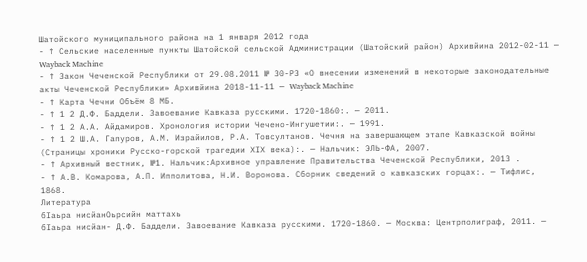Шатойского муниципального района на 1 января 2012 года
- ↑ Сельские населенные пункты Шатойской сельской Администрации (Шатойский район) Архивйина 2012-02-11 — Wayback Machine
- ↑ Закон Чеченской Республики от 29.08.2011 № 30-РЗ «О внесении изменений в некоторые законодательные акты Чеченской Республики» Архивйина 2018-11-11 — Wayback Machine
- ↑ Карта Чечни Объём 8 МБ.
- ↑ 1 2 Д.Ф. Баддели. Завоевание Кавказа русскими. 1720-1860:. — 2011.
- ↑ 1 2 А.А. Айдамиров. Хронология истории Чечено-Ингушетии:. — 1991.
- ↑ 1 2 Ш.А. Гапуров, А.М. Израйилов, Р.А. Товсултанов. Чечня на завершающем этапе Кавказской войны (Страницы хроники Русско-горской трагедии ХӀХ века):. — Нальчик: ЭЛЬ-ФА, 2007.
- ↑ Архивный вестник, №1. Нальчик:Архивное управление Правительства Чеченской Республики, 2013 .
- ↑ А.В. Комарова, А.П. Ипполитова, Н.И. Воронова. Сборник сведений о кавказских горцах:. — Тифлис, 1868.
Литература
бӀаьра нисйанОьрсийн маттахь
бӀаьра нисйан- Д.Ф. Баддели. Завоевание Кавказа русскими. 1720-1860. — Москва: Центрполиграф, 2011. —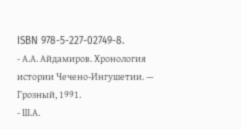ISBN 978-5-227-02749-8.
- А.А. Айдамиров. Хронология истории Чечено-Ингушетии. — Грозный, 1991.
- Ш.А.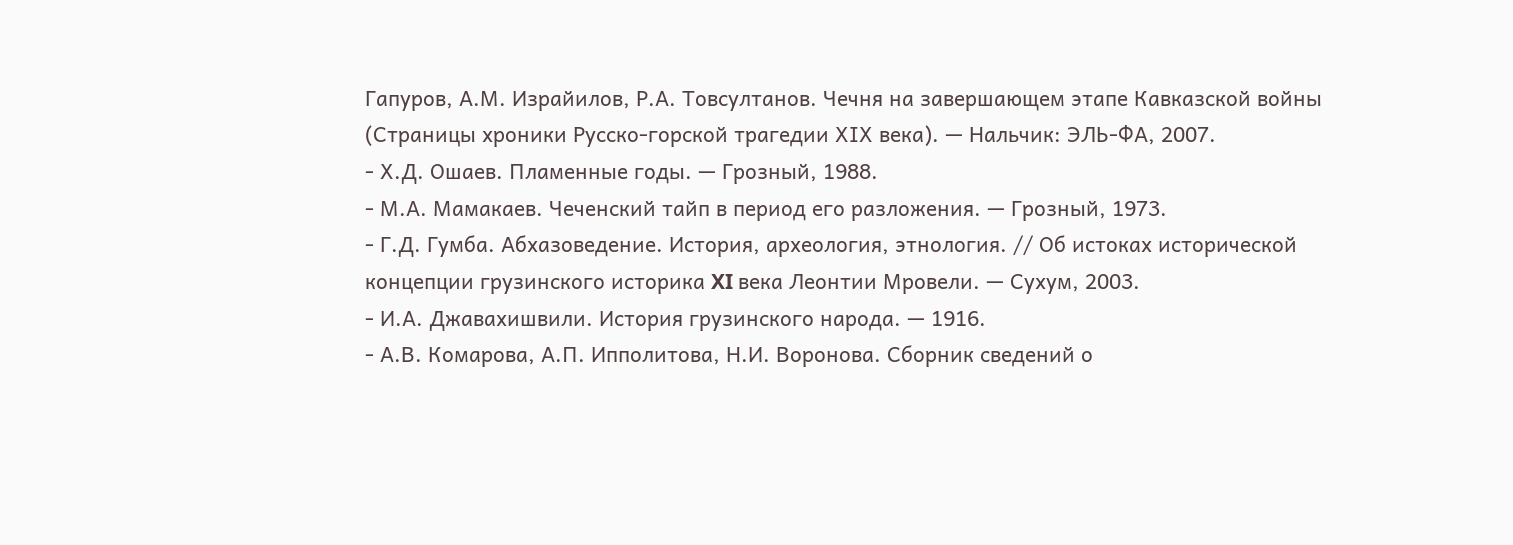Гапуров, А.М. Израйилов, Р.А. Товсултанов. Чечня на завершающем этапе Кавказской войны (Страницы хроники Русско-горской трагедии ХӀХ века). — Нальчик: ЭЛЬ-ФА, 2007.
- Х.Д. Ошаев. Пламенные годы. — Грозный, 1988.
- М.А. Мамакаев. Чеченский тайп в период его разложения. — Грозный, 1973.
- Г.Д. Гумба. Абхазоведение. История, археология, этнология. // Об истоках исторической концепции грузинского историка XI века Леонтии Мровели. — Сухум, 2003.
- И.А. Джавахишвили. История грузинского народа. — 1916.
- А.В. Комарова, А.П. Ипполитова, Н.И. Воронова. Сборник сведений о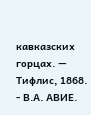кавказских горцах. — Тифлис, 1868.
- В.А. АВИЕ.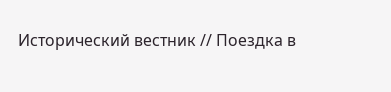Исторический вестник // Поездка в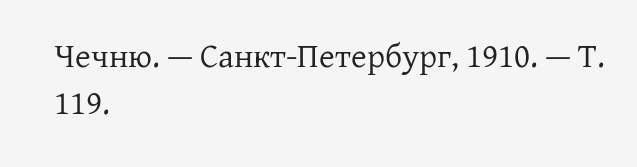Чечню. — Санкт-Петербург, 1910. — Т. 119.